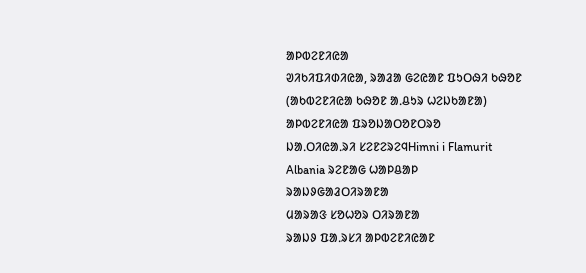ᱟᱞᱵᱮᱱᱤᱭᱟ
ᱣᱤᱠᱤᱯᱤᱰᱤᱭᱟ, ᱨᱟᱲᱟ ᱜᱮᱭᱟᱱ ᱯᱩᱛᱷᱤ ᱠᱷᱚᱱ
(ᱟᱠᱵᱮᱱᱤᱭᱟ ᱠᱷᱚᱱ ᱟᱹᱪᱩᱨ ᱦᱮᱡᱠᱟᱱᱟ)
ᱟᱞᱵᱮᱱᱤᱭᱟ ᱯᱨᱚᱡᱟᱛᱚᱱᱛᱨᱚ
ᱡᱟᱹᱛᱤᱭᱟᱹᱨᱤ ᱥᱮᱱᱮᱨᱮᱧHimni i Flamurit
Albania ᱨᱮᱱᱟᱜ ᱦᱟᱞᱪᱟᱞ
ᱨᱟᱡᱽᱜᱟᱲᱛᱤᱨᱟᱱᱟ
ᱢᱟᱨᱟᱝ ᱥᱚᱦᱚᱨ ᱛᱤᱨᱟᱱᱟ
ᱨᱟᱡᱽ ᱯᱟᱹᱨᱥᱤ ᱟᱞᱵᱮᱱᱤᱭᱟᱱ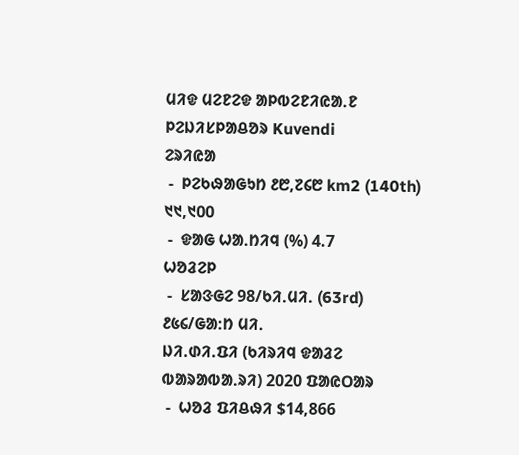ᱢᱤᱫ ᱢᱮᱱᱮᱫ ᱟᱞᱵᱮᱱᱤᱭᱟᱹᱱ
ᱞᱮᱡᱤᱥᱞᱟᱪᱚᱨ Kuvendi
ᱮᱨᱤᱭᱟ
 -  ᱞᱮᱠᱷᱟᱜᱩᱴ ᱒᱘,᱗᱔᱘ km2 (140th)
᱑᱑,᱑᱐᱐
 -  ᱫᱟᱜ ᱦᱟᱹᱴᱤᱧ (%) 4.7
ᱦᱚᱲᱮᱞ
 -  ᱥᱟᱝᱜᱮ 98/ᱠᱤᱹᱢᱤᱹ (63rd)
᱒᱕᱔/ᱜᱟᱺᱴ ᱢᱤᱹ
ᱡᱤ.ᱰᱤ.ᱯᱤ (ᱠᱤᱨᱤᱧ ᱫᱟᱲᱮ ᱵᱟᱨᱟᱵᱟᱹᱨᱤ) 2020 ᱯᱟᱭᱛᱟᱨ
 -  ᱦᱚᱲ ᱯᱤᱪᱷᱤ $14,866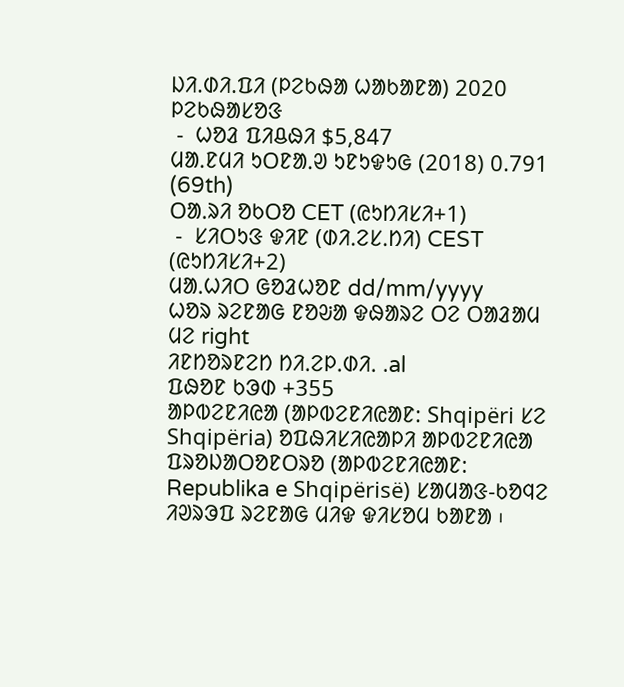ᱡᱤ.ᱰᱤ.ᱯᱤ (ᱞᱮᱠᱷᱟ ᱦᱟᱠᱟᱱᱟ) 2020 ᱞᱮᱠᱷᱟᱥᱚᱝ
 -  ᱦᱚᱲ ᱯᱤᱪᱷᱤ $5,847
ᱢᱟᱹᱱᱢᱤ ᱩᱛᱱᱟᱹᱣ ᱩᱱᱩᱫᱩᱜ (2018) 0.791 (69th)
ᱛᱟᱹᱨᱤ ᱚᱠᱛᱚ CET (ᱭᱩᱴᱤᱥᱤ+1)
 -  ᱥᱤᱛᱩᱝ ᱫᱤᱱ (ᱰᱤᱹᱮᱥᱹᱴᱤ) CEST (ᱭᱩᱴᱤᱥᱤ+2)
ᱢᱟᱹᱦᱤᱛ ᱜᱚᱲᱦᱚᱱ dd/mm/yyyy
ᱦᱚᱨ ᱨᱮᱱᱟᱜ ᱱᱚᱶᱟ ᱫᱷᱟᱨᱮ ᱛᱮ ᱛᱟᱲᱟᱢ ᱢᱮ right
ᱤᱱᱴᱚᱨᱱᱮᱴ ᱴᱤᱹᱮᱞᱹᱰᱤᱹ .al
ᱯᱷᱚᱱ ᱠᱳᱰ +355
ᱟᱞᱵᱮᱱᱤᱭᱟ (ᱟᱞᱵᱮᱱᱤᱭᱟᱱ: Shqipëri ᱥᱮ Shqipëria) ᱚᱯᱷᱤᱥᱤᱭᱟᱞᱤ ᱟᱞᱵᱮᱱᱤᱭᱟ ᱯᱨᱚᱡᱟᱛᱚᱱᱛᱨᱚ (ᱟᱞᱵᱮᱱᱤᱭᱟᱱ: Republika e Shqipërisë) ᱥᱟᱢᱟᱝ-ᱠᱚᱧᱮ ᱤᱣᱨᱳᱯ ᱨᱮᱱᱟᱜ ᱢᱤᱫ ᱫᱤᱥᱚᱢ ᱠᱟᱱᱟ ᱾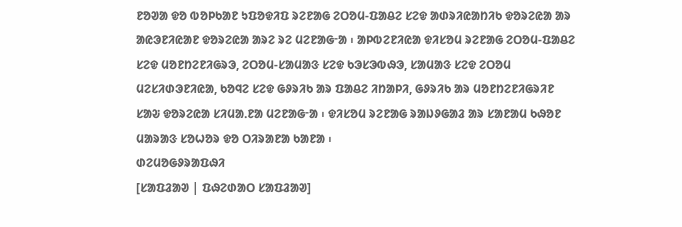ᱱᱚᱣᱟ ᱫᱚ ᱵᱚᱞᱠᱟᱱ ᱩᱯᱚᱫᱤᱯ ᱨᱮᱱᱟᱜ ᱮᱛᱚᱢ-ᱯᱟᱪᱮ ᱥᱮᱫ ᱟᱰᱨᱤᱭᱟᱴᱤᱠ ᱫᱚᱨᱮᱭᱟ ᱟᱨ ᱟᱭᱳᱱᱤᱭᱟᱱ ᱫᱚᱨᱮᱭᱟ ᱟᱨᱮ ᱨᱮ ᱢᱮᱱᱟᱜᱼᱟ ᱾ ᱟᱞᱵᱮᱱᱤᱭᱟ ᱫᱤᱥᱚᱢ ᱨᱮᱱᱟᱜ ᱮᱛᱚᱢ-ᱯᱟᱪᱮ ᱥᱮᱫ ᱢᱚᱱᱴᱮᱱᱤᱜᱨᱳ, ᱮᱛᱚᱢ-ᱥᱟᱢᱟᱝ ᱥᱮᱫ ᱠᱳᱥᱳᱵᱷᱳ, ᱥᱟᱢᱟᱝ ᱥᱮᱫ ᱮᱛᱚᱢ ᱢᱮᱥᱤᱰᱳᱱᱤᱭᱟ, ᱠᱚᱧᱮ ᱥᱮᱫ ᱜᱽᱨᱤᱠ ᱟᱨ ᱯᱟᱪᱮ ᱤᱴᱟᱞᱤ, ᱜᱽᱨᱤᱠ ᱟᱨ ᱢᱚᱱᱴᱮᱱᱤᱜᱨᱤᱱ ᱥᱟᱶ ᱫᱚᱨᱮᱭᱟ ᱥᱤᱢᱟᱹᱱᱟ ᱢᱮᱱᱟᱜᱼᱟ ᱾ ᱫᱤᱥᱚᱢ ᱨᱮᱱᱟᱜ ᱨᱟᱡᱽᱜᱟᱲ ᱟᱨ ᱥᱟᱱᱟᱢ ᱠᱷᱚᱱ ᱢᱟᱨᱟᱝ ᱥᱚᱦᱚᱨ ᱫᱚ ᱛᱤᱨᱟᱱᱟ ᱠᱟᱱᱟ ᱾
ᱰᱮᱢᱚᱜᱽᱨᱟᱯᱷᱤ
[ᱥᱟᱯᱲᱟᱣ | ᱯᱷᱮᱰᱟᱛ ᱥᱟᱯᱲᱟᱣ]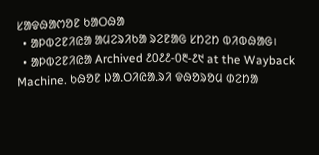ᱥᱟᱫᱷᱟᱬᱚᱱ ᱠᱟᱛᱷᱟ
  • ᱟᱞᱵᱮᱱᱤᱭᱟ ᱟᱢᱮᱨᱤᱠᱟ ᱨᱮᱱᱟᱜ ᱥᱴᱮᱴ ᱵᱤᱵᱷᱟᱜ।
  • ᱟᱞᱵᱮᱱᱤᱭᱟ Archived ᱒᱐᱒᱒-᱐᱓-᱒᱑ at the Wayback Machine. ᱠᱷᱚᱱ ᱡᱟᱹᱛᱤᱭᱟᱹᱨᱤ ᱫᱷᱚᱨᱚᱢ ᱰᱮᱴᱟ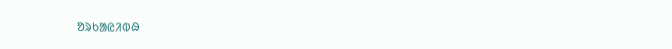ᱚᱨᱠᱟᱭᱤᱵᱷ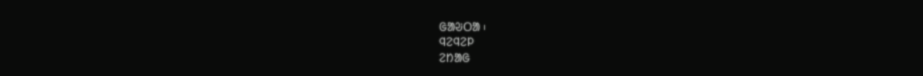ᱜᱟᱶᱛᱟ ᱾
ᱧᱮᱧᱮᱞ
ᱮᱴᱟᱜ